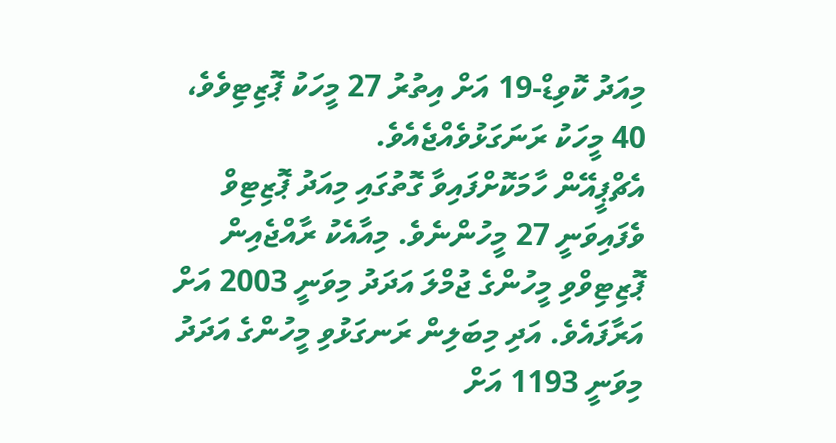މިއަދު ކޮވިޑް-19 އަށް އިތުރު 27 މީހަކު ޕޮޒިޓިވެވެ، 40 މީހަކު ރަނަގަޅުވެއްޖެއެވެ.
އެޗްޕީއޭން ހާމަކޮށްފައިވާ ގޮތުގައި މިއަދު ޕޮޒިޓިވް ވެފައިވަނީ 27 މީހުންނެވެ. މިއާއެކު ރާއްޖެއިން ޕޮޒިޓިވްވި މީހުންގެ ޖުމްލަ އަދަދު މިވަނީ 2003 އަށް އަރާފައެވެ. އަދި މިބަލިން ރަނގަޅުވި މީހުންގެ އަދަދު މިވަނީ 1193 އަށް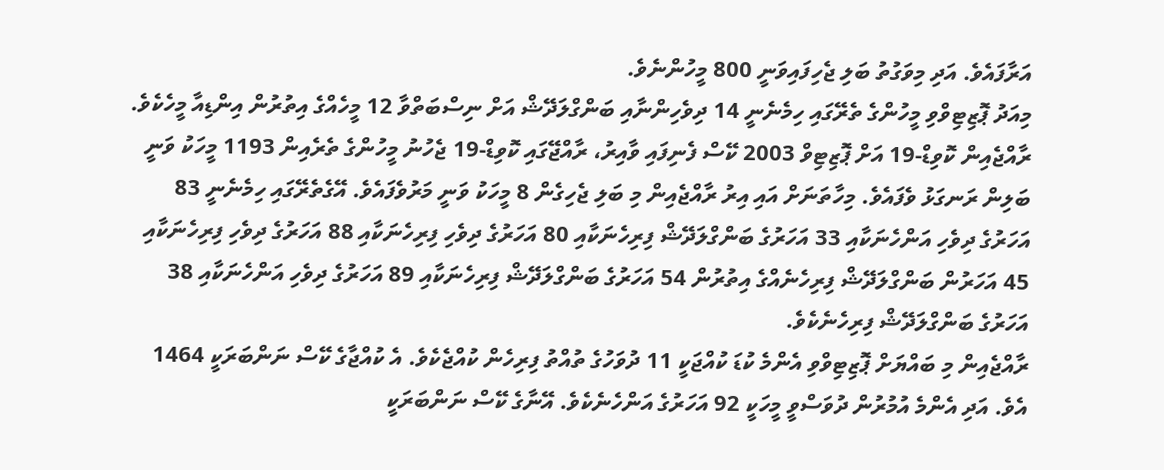އަރާފައެވެ. އަދި މިވަގުތު ބަލި ޖެހިފައިވަނީ 800 މީހުންނެވެ.
މިއަދު ޕޮޒިޓިވްވި މީހުންގެ ތެރޭގައި ހިމެނެނީ 14 ދިވެހިންނާއި ބަންގްލަދޭޝް އަށް ނިސްބަތްވާ 12 މީހެއްގެ އިތުރުން އިންޑިއާ މީހެކެވެ.
ރާއްޖެއިން ކޮވިޑް-19 އަށް ޕޮޒިޓިވް 2003 ކޭސް ފެނިފައި ވާއިރު، ރާއްޖޭގައި ކޮވިޑް-19 ޖެހުނު މީހުންގެ ތެރެއިން 1193 މީހަކު ވަނީ ބަލިން ރަނގަޅު ވެފައެވެ. މިހާތަނަށް އައި އިރު ރާއްޖެއިން މި ބަލި ޖެހިގެން 8 މީހަކު ވަނީ މަރުވެފައެވެ. އޭގެތެރޭގައި ހިމެނެނީ 83 އަހަރުގެ ދިވެހި އަންހެނަކާއި 33 އަހަރުގެ ބަންގްލަދޭޝް ފިރިހެނަކާއި 80 އަހަރުގެ ދިވެހި ފިރިހެނަކާއި 88 އަހަރުގެ ދިވެހި ފިރިހެނަކާއި 45 އަހަރުން ބަންގްލަދޭޝް ފިރިހެނެއްގެ އިތުރުން 54 އަހަރުގެ ބަންގްލަދޭޝް ފިރިހެނަކާއި 89 އަހަރުގެ ދިވެހި އަންހެނަކާއި 38 އަހަރުގެ ބަންގްލަދޭޝް ފިރިހެނެކެވެ.
ރާއްޖެއިން މި ބައްޔަށް ޕޮޒިޓިވްވި އެންމެ ކުޑަ ކުއްޖަކީ 11 ދުވަހުގެ ތުއްތު ފިރިހެން ކުއްޖެކެވެ. އެ ކުއްޖާގެ ކޭސް ނަންބަރަކީ 1464 އެވެ. އަދި އެންމެ އުމުރުން ދުވަސްވީ މީހަކީ 92 އަހަރުގެ އަންހެނެކެވެ. އޭނާގެ ކޭސް ނަންބަރަކީ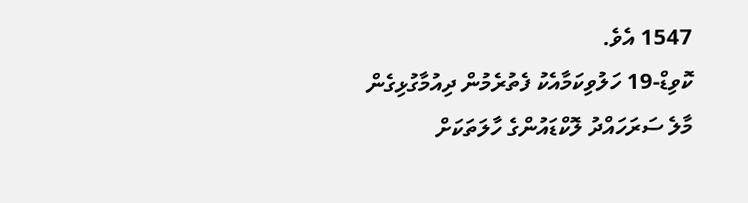1547 އެވެ.
ކޮވިޑް-19 ހަލުވިކަމާއެކު ފެތުރެމުން ދިއުމާގުޅިގެން މާލެ ސަރަހައްދު ލޮކްޑައުންގެ ހާލަތަކަށް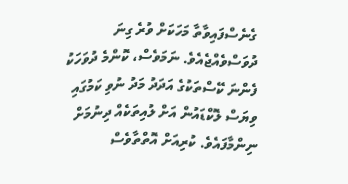ގެނެސްފައިވާތާ މަހަކަށް ވުރެ ގިނަ ދުވަސްވެއްޖެއެވެ. ނަމަވެސް، ކޮންމެ ދުވަހަކު ފެންނަ ކޭސްތަކުގެ އަދަދު މަދު ނުވި ކަމުގައި ވިޔަސް ލޮކްޑައުން އަށް ލުއިތަކެއް ދިނުމަށް ނިންމާފައެވެ. ކުރިއަށް އޮތްތާވެސް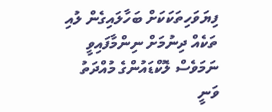ފިޔަވަހިތަކަކަށް ބަހާލައިގެން ލުއި ތަކެއް ދިނުމަށް ނިންމާފައިވީ ނަމަވެސް ލޮކްޑައުންގެ މުއްދަތު ވަނީ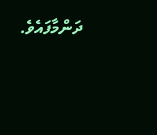ދަންމާފައެވެ.